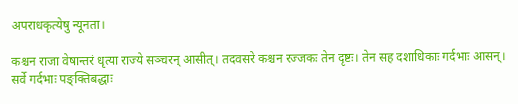अपराधकृत्येषु न्यूनता।

कश्चन राजा वेषान्तरं धृत्या राज्ये सञ्चरन् आसीत्। तदवसरे कश्चन रज्जकः तेन दृष्टः। तेन सह दशाधिकाः गर्दभाः आसन्। सर्वे गर्दभाः पङ्क्तिबद्धाः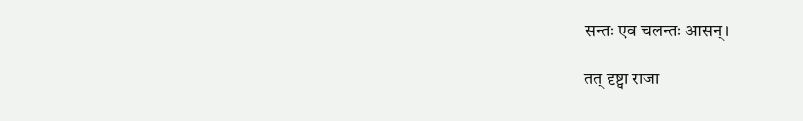सन्तः एव चलन्तः आसन्।

तत् दृष्ट्वा राजा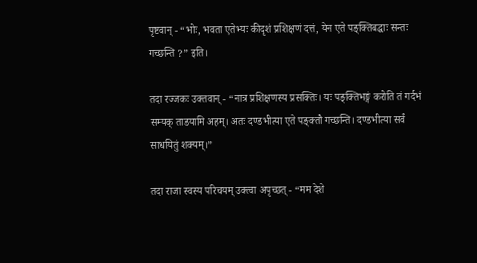पृष्टवान् - “भोः, भवता एतेभ्यः कीदृशं प्रशिक्षणं दत्तं, येन एते पङ्क्तिबद्धाः सन्तः गच्छन्ति ?” इति।

तदा रज्जकः उक्तवान् - “नात्र प्रशिक्षणस्य प्रसक्तिः। यः पङ्क्तिभङ्गं करोति तं गर्दभं सम्यक् ताडयामि अहम्। अतः दण्डभीत्या एते पङ्क्तौ गच्छन्ति। दण्डभीत्या सर्वं साधयितुं शक्यम्।”

तदा राजा स्वस्य परिचयम् उक्त्वा अपृच्छत् - “मम देशे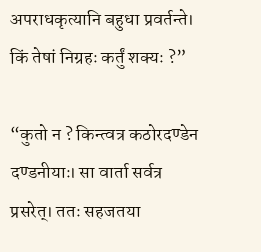अपराधकृत्यानि बहुधा प्रवर्तन्ते। किं तेषां निग्रहः कर्तुं शक्यः ?”

“कुतो न ? किन्त्वत्र कठोरदण्डेन दण्डनीयाः। सा वार्ता सर्वत्र प्रसरेत्। ततः सहजतया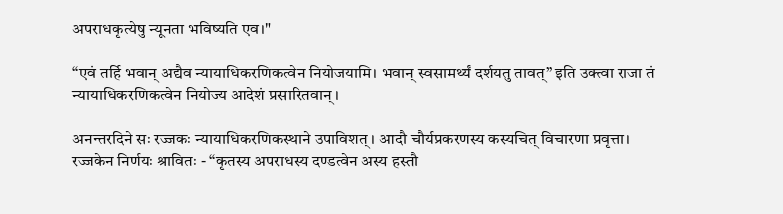अपराधकृत्येषु न्यूनता भविष्यति एव।"

“एवं तर्हि भवान् अद्यैव न्यायाधिकरणिकत्वेन नियोजयामि। भवान् स्वसामर्थ्यं दर्शयतु तावत्” इति उक्त्वा राजा तं न्यायाधिकरणिकत्वेन नियोज्य आदेशं प्रसारितवान्।

अनन्तरदिने सः रज्जकः न्यायाधिकरणिकस्थाने उपाविशत्। आदौ चौर्यप्रकरणस्य कस्यचित् विचारणा प्रवृत्ता। रज्जकेन निर्णयः श्रावितः - “कृतस्य अपराधस्य दण्डत्वेन अस्य हस्तौ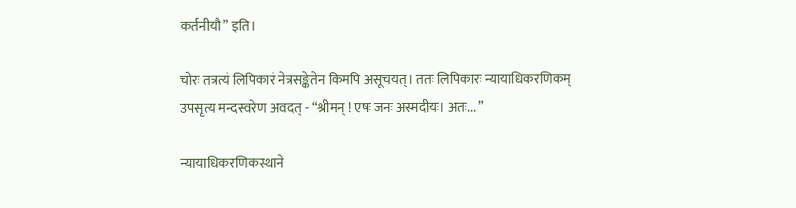कर्तनीयौ” इति।

चोरः तत्रत्यं लिपिकारं नेत्रसङ्केतेन किमपि असूचयत्। ततः लिपिकारः न्यायाधिकरणिकम् उपसृत्य मन्दस्वरेण अवदत् - “श्रीमन् ! एषः जनः अस्मदीयः। अतः... ”

न्यायाधिकरणिकस्थाने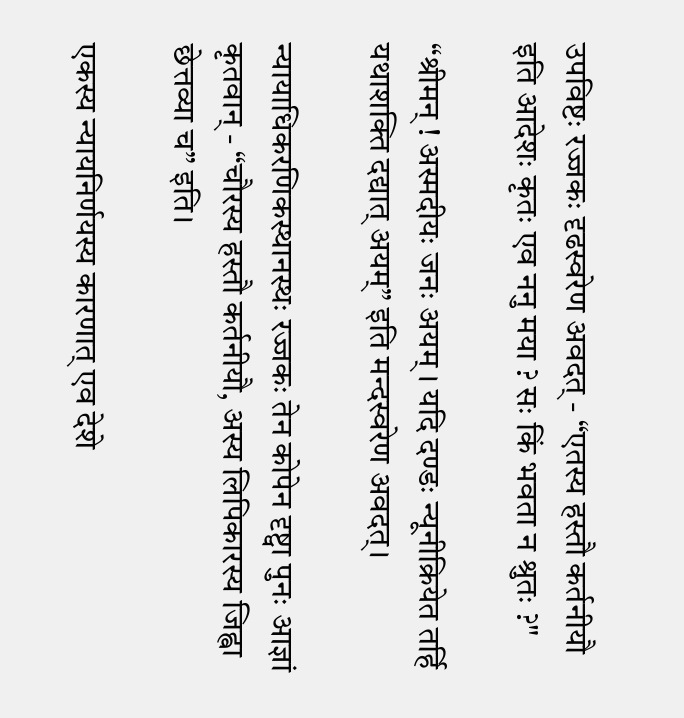उपविष्टः रज्जकः दृढस्वरेण अवदत् - “एतस्य हस्तौ कर्तनीयौ इति आदेशः कृतः एव ननु मया ? सः किं भवता न श्रुतः ?"

“श्रीमन् ! अस्मदीयः जनः अयम् । यदि दण्डः न्यूनीक्रियेत तर्हि यथाशक्ति दद्यात् अयम्” इति मन्दस्वरेण अवदत्।

न्यायाधिकरणिकस्थानस्थः रज्जकः तेन कोपेन दृष्ट्वा पुनः आज्ञां कृतवान् - “चौरस्य हस्तौ कर्तनीयौ, अस्य लिपिकारस्य जिह्वा छेत्तव्या च” इति।

एकस्य न्यायनिर्णयस्य कारणात् एव देशे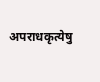अपराधकृत्येषु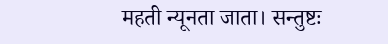महती न्यूनता जाता। सन्तुष्टः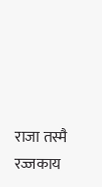राजा तस्मै रज्जकाय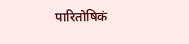पारितोषिकं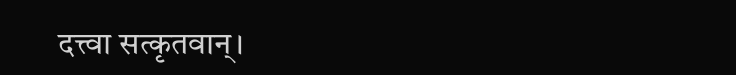दत्त्वा सत्कृतवान्।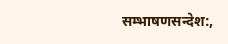सम्भाषणसन्देश:,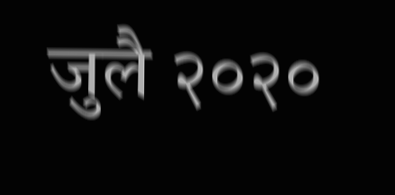जुलै २०२०